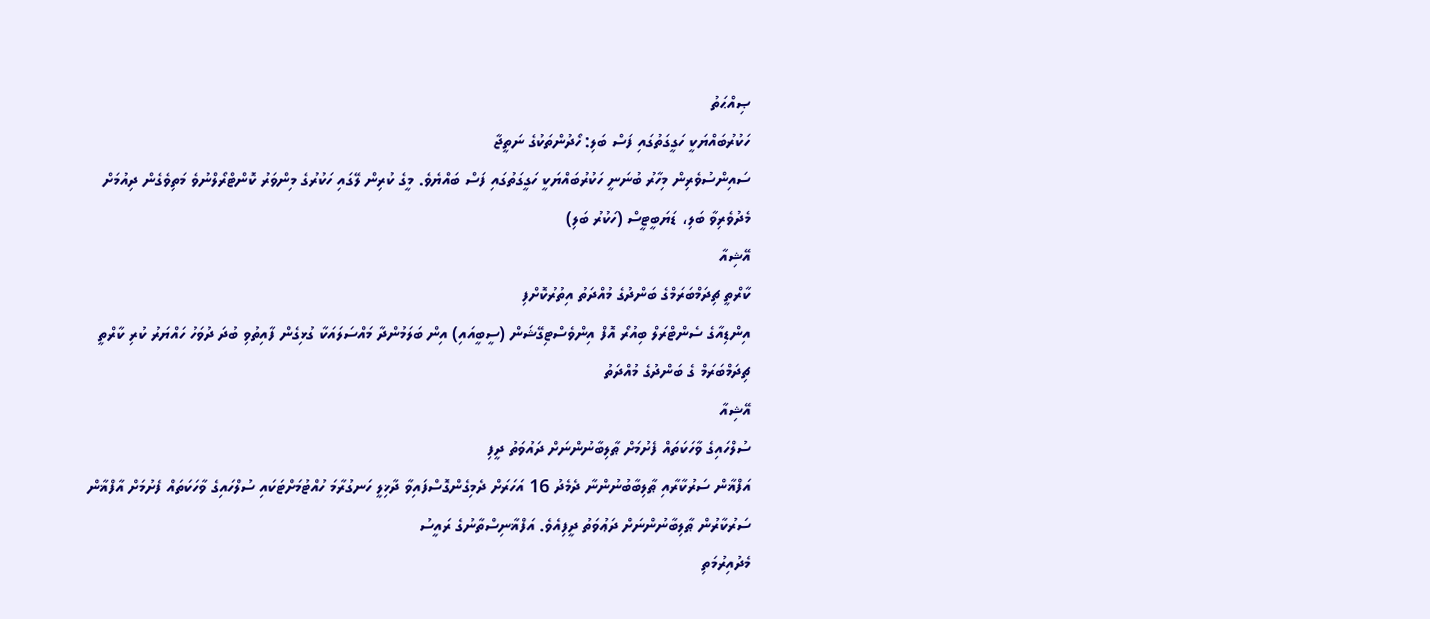ޞިއްޙަތު
ހަކުރުބައްޔަކީ ހަގީގަތުގައި ފަސް ބަލި: ހޯދުންތަކުގެ ނަތީޖާ
ސައިންސުވެރިން މިހާރު ބުނަނީ ހަކުރުބައްޔަކީ ހަގީގަތުގައި ފަސް ބައްޔެވެ. މީގެ ކުރިން ލޭގައި ހަކުރުގެ މިންވަރު ކޮންޓްރޯލްނުވެ މަތިވެގެން ދިއުމަށް މެދުވެރިވާ ބަލި، ޑަޔަބީޓީސް (ހަކުރު ބަލި)
އޭޝިއާ
ކާރްތީ ޗިދަމްބަރަމްގެ ބަންދުގެ މުއްދަތު އިތުރުކޮށްފި
އިންޑިއާގެ ސެންޓްރަލް ބިއުރޯ އޮފް އިންވެސްޓިގޭޝަން (ސީބީއައި) އިން ބަލަމުންދާ މައްސަލައަކާ ގުޅިގެން ފާއިތުވި ބުދަ ދުވަހު ހައްޔަރު ކުރި ކާރްތީ ޗިދަމްބަރަމް ގެ ބަންދުގެ މުއްދަތު
އޭޝިއާ
ސުލްހައިގެ ވާހަކަތައް ފެށުމަށް ޠާލިބާނުންނަށް ދައުވަތު ދީފި
އަފްޣާން ސަރުކާރާއި ޠާލިބާބުނުންނާ ދެމެދު 16 އަހަރަށް ދެމިގެންގޮސްފައިވާ ދާޚިލީ ހަނގުރާމަ ހުއްޓުމަށްޓަކައި ސުލްހައިގެ ވާހަކަތައް ފެށުމަށް އާފްޣާން ސަރުކާރުން ޠާލިބާނުންނަށް ދަޢުވަތު ދީފިއެވެ. އަފްޣާނިސްތާނުގެ ރައީސު
މެދުއިރުމަތި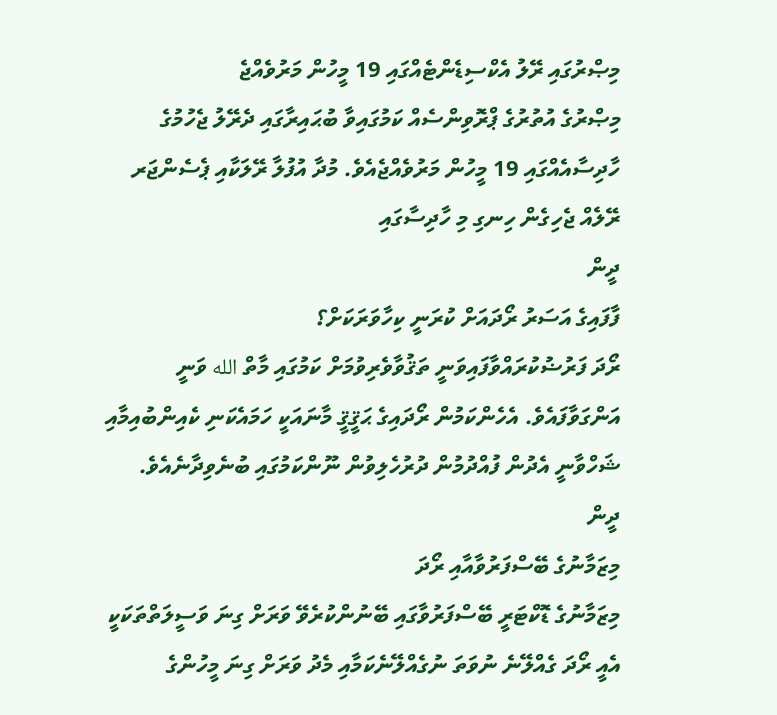މިޞްރުގައި ރޭލު އެކްސިޑެންޓެއްގައި 19 މީހުން މަރުވެއްޖެ
މިޞްރުގެ އުތުރުގެ ޕްރޮވިންސެއް ކަމުގައިވާ ބުޙައިރާގައި ދެރޭލު ޖެހުމުގެ ހާދިސާއެއްގައި 19 މީހުން މަރުވެއްޖެއެވެ. މުދާ އުފުލާ ރޭލަކާއި ޕެސެންޖަރ ރޭލެއް ޖެހިގެން ހިނގި މި ހާދިސާގައި
ދީން
ފާފައިގެ އަސަރު ރޯދައަށް ކުރަނީ ކިހާވަރަކަށް؟
ރޯދަ ފަރުޟުކުރައްވާފައިވަނީ ތަޤުވާވެރިވުމަށް ކަމުގައި މާތް الله ވަނީ އަންގަވާފައެވެ. އެހެންކަމުން ރޯދައިގެ ޙަޤީޤީ މާނައަކީ ހަމައެކަނި ކެއިންބުއިމާއި ޝަހްވާނީ އެދުން ފުއްދުމުން ދުރުހެލިވުން ނޫންކަމުގައި ބުނެވިދާނެއެވެ.
ދީން
މިޒަމާނުގެ ބޭސްފަރުވާއާއި ރޯދަ
މިޒަމާނުގެ ޑޮކްޓަރީ ބޭސްފަރުވާގައި ބޭނުންކުރެވޭ ވަރަށް ގިނަ ވަސީލަތްތަކަކީ އެއީ ރޯދަ ގެއްލޭނެ ނުވަތަ ނުގެއްލޭނެކަމާއި މެދު ވަރަށް ގިނަ މީހުންގެ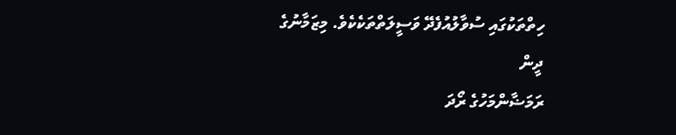ހިތްތަކުގައި ސުވާލުއުފެދޭ ވަސީލަތްތަކެކެވެ. މިޒަމާނުގެ
ދީން
ރަމަޟާންމަހުގެ ރޯދަ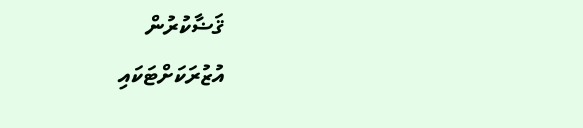ޤަޟާކުރުން
އުޒުރަކަށްޓަކައި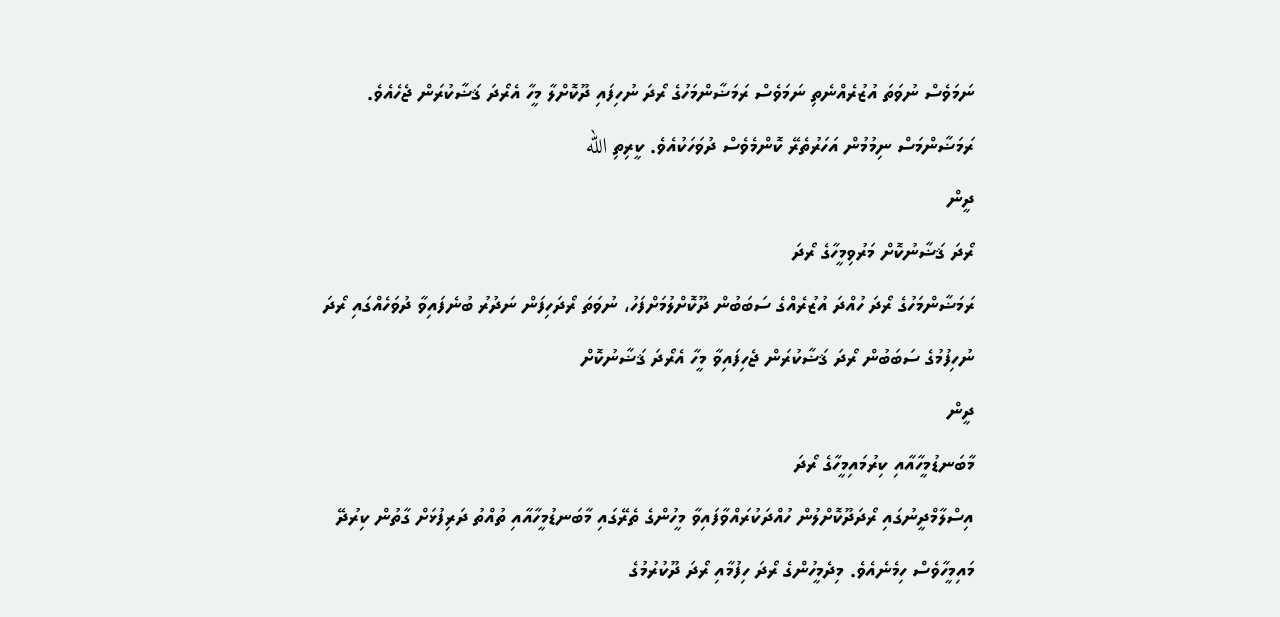ނަމަވެސް ނުވަތަ އުޒުރެއްނެތި ނަމަވެސް ރަމަޟާންމަހުގެ ރޯދަ ނުހިފައި ދޫކޮށްލާ މީހާ އެރޯދަ ޤަޟާކުރަން ޖެހެއެވެ. ރަމަޟާންމަސް ނިމުމުން އަހަރުތެރޭ ކޮންމެވެސް ދުވަހަކުއެވެ. ކީރިތި الله
ދީން
ރޯދަ ޤަޟާނުކޮށް މަރުވިމީހާގެ ރޯދަ
ރަމަޟާންމަހުގެ ރޯދަ ހުއްދަ އުޒުރެއްގެ ސަބަބުން ދޫކޮށްލުމަށްފަހު، ނުވަތަ ރޯދަހިފަން ނަދުރު ބުނެފައިވާ ދުވަހެއްގައި ރޯދަ ނުހިފުމުގެ ސަބަބުން ރޯދަ ޤަޟާކުރަން ޖެހިފައިވާ މީހާ އެރޯދަ ޤަޟާނުކޮށް
ދީން
މާބަނޑުމީހާއާއި ކިރުމައިމީހާގެ ރޯދަ
އިސްލާމްދީނުގައި ރޯދަދޫކޮށްލުން ހުއްދަކުރައްވާފައިވާ މީހުންގެ ތެރޭގައި މާބަނޑުމީހާއާއި ތުއްތު ދަރިފުޅަށް ގާތުން ކިރުދޭ މައިމީހާވެސް ހިމެނެއެވެ. މިދެމީހުންގެ ރޯދަ ހިފުމާއި ރޯދަ ދޫކުރުމުގެ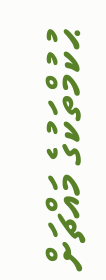ޙުކުމްތަކުގެ މައްޗަށް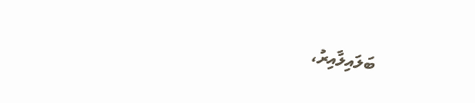ބަލައިލާއިރު،